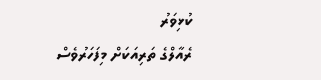ކުޅިވަރު
ރެއާލްގެ ތަރިއަކަށް މިފަހަރުވެސް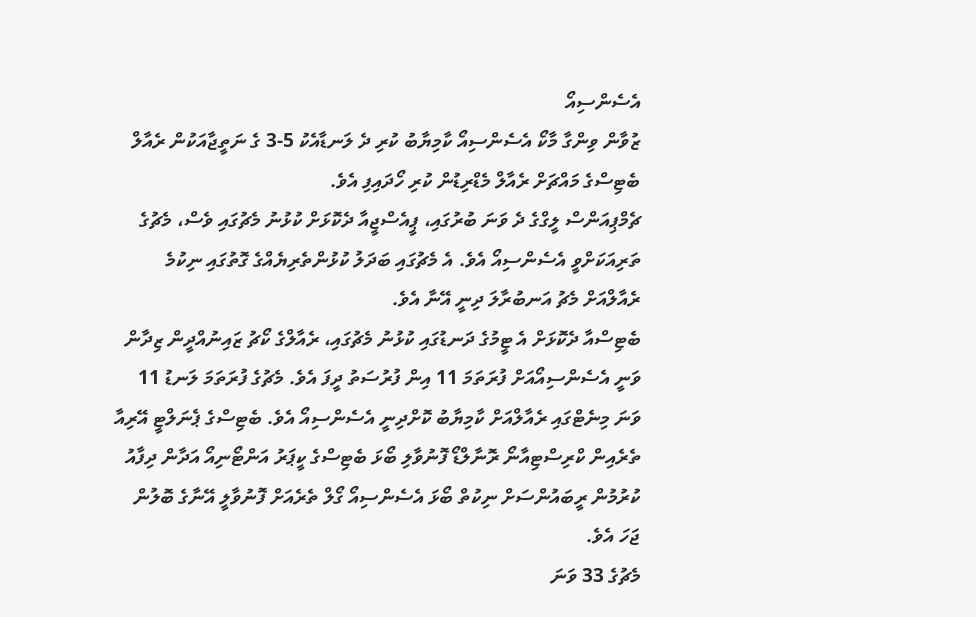އެސެންސިއޯ
ޒުވާން ވިންގާ މާކޯ އެސެންސިއޯ ކާމިޔާބު ކުރި ދެ ލަނޑާއެކު 5-3 ގެ ނަތީޖާއަކުން ރެއާލް ބެޓިސްގެ މައްޗަށް ރެއާލް މެޑްރިޑުން ކުރި ހޯދައިފި އެވެ.
ޗެމްޕިއަންސް ލީގްގެ ދެ ވަނަ ބުރުގައި، ޕީއެސްޖީއާ ދެކޮޅަށް ކުޅުނު މެޗުގައި ވެސް، މެޗުގެ ތަރިއަކަށްވީ އެސެންސިއޯ އެވެ. އެ މެޗުގައި ބަދަލު ކުޅުންތެރިޔެއްގެ ގޮތުގައި ނިކުމެ ރެއާލްއަށް މެޗު އަނބުރާލަ ދިނީ އޭނާ އެވެ.
ބެޓިސްއާ ދެކޮޅަށް އެ ޓީމުގެ ދަނޑުގައި ކުޅުނު މެޗުގައި، ރެއާލްގެ ކޯޗު ޒައިނުއްދީން ޒިދާން ވަނީ އެސެންސިއޯއަށް ފުރަތަމަ 11 އިން ފުރުސަތު ދީފަ އެވެ. މެޗުގެ ފުރަތަމަ ލަނޑު 11 ވަނަ މިނެޓްގައި ރެއާލްއަށް ކާމިޔާބު ކޮށްދިނީ އެސެންސިއޯ އެވެ. ބެޓިސްގެ ޕެނަލްޓީ އޭރިއާ ތެރެއިން ކްރިސްޓިއާނޯ ރޮނާލްޑޯ ފޮނުވާލި ބޯޅަ ބެޓިސްގެ ކީޕަރު އަންޓޯނިއޯ އަދާން ދިފާއު ކުރުމުން ރީބައުންސަށް ނިކުތް ބޯޅަ އެސެންސިއޯ ގޯލް ތެރެއަށް ފޮނުވާލީ އޭނާގެ ބޮލުން ޖަހަ އެވެ.
މެޗުގެ 33 ވަނަ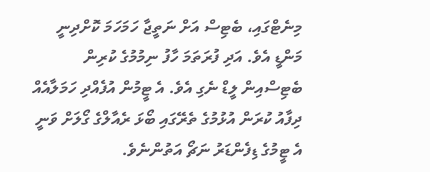މިނެޓްގައި، ބެޓިސް އަށް ނަތީޖާ ހަމަހަމަ ކޮށްދިނީ މަންޑީ އެވެ. އަދި ފުރަތަމަ ހާފު ނިމުމުގެ ކުރިން ބެޓިސްއިން ލީޑް ނެގި އެވެ. އެ ޓީމުން އުފެއްދި ހަމަލާއެއް ދިފާއު ކުރަން އުޅުމުގެ ތެރޭގައި ބޯޅަ ރެއާލްގެ ގޯލަށް ވަނީ އެ ޓީމުގެ ޑިފެންޑަރު ނަޗޯ އަތުންނެވެ.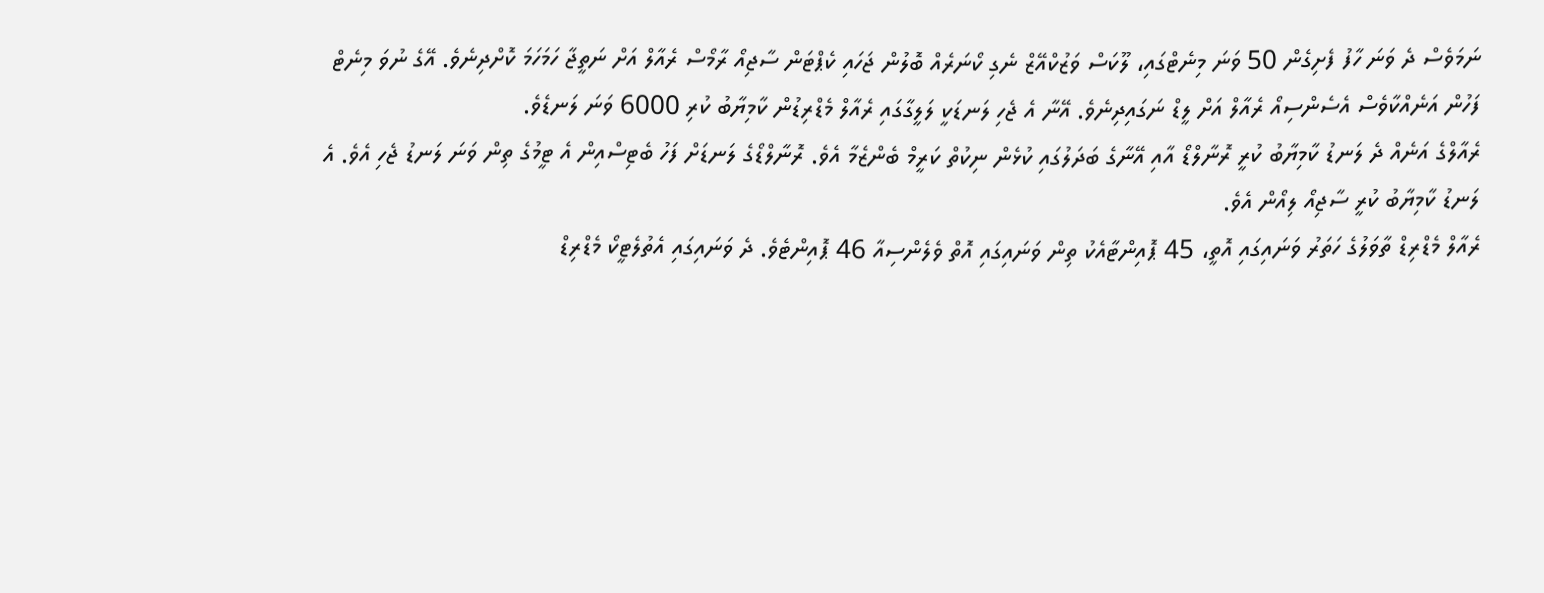ނަމަވެސް ދެ ވަނަ ހާފު ފެށިގެން 50 ވަނަ މިނެޓްގައި، ލޫކަސް ވަޒުކްއޭޒް ނެގި ކޯނަރެއް ބޮލުން ޖަހައި ކެޕްޓަން ސާޖިއޯ ރާމޯސް ރެއާލް އަށް ނަތީޖާ ހަމަހަމަ ކޮށްދިނެވެ. އޭގެ ނުވަ މިނެޓް ފަހުން އަނެއްކާވެސް އެސެންސިއޯ ރެއާލް އަށް ލީޑް ނަގައިދިނެވެ. އޭނާ އެ ޖެހި ލަނޑަކީ ލަލީގާގައި ރެއާލް މެޑްރިޑުން ކާމިޔާބު ކުރި 6000 ވަނަ ލަނޑެވެ.
ރެއާލްގެ އަނެއް ދެ ލަނޑު ކާމިޔާބު ކުރީ ރޮނާލްޑޯ އާއި އޭނާގެ ބަދަލުގައި ކުޅެން ނިކުތް ކަރީމް ބެންޒެމާ އެވެ. ރޮނާލްޑޯގެ ލަނޑަށް ފަހު ބެޓިސްއިން އެ ޓީމުގެ ތިން ވަނަ ލަނޑު ޖެހި އެވެ. އެ ލަނޑު ކާމިޔާބު ކުރީ ސާޖިއޯ ލިއޯން އެވެ.
ރެއާލް މެޑްރިޑް ތާވަލުގެ ހަތަރު ވަނައިގައި އޮތީ، 45 ޕޮއިންޓާއެކު ތިން ވަނައިގައި އޮތް ވެލެންސިއާ 46 ޕޮއިންޓެވެ. ދެ ވަނައިގައި އެތުލެޓީކޯ މެޑްރިޑް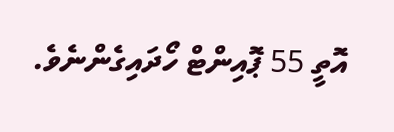އޮތީ 55 ޕޮއިންޓް ހޯދައިގެންނެވެ.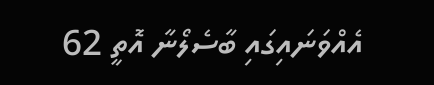އެއްވަނައިގައި ބާސެލޯނާ އޮތީ 62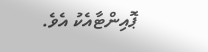ޕޮއިންޓާއެކު އެވެ.